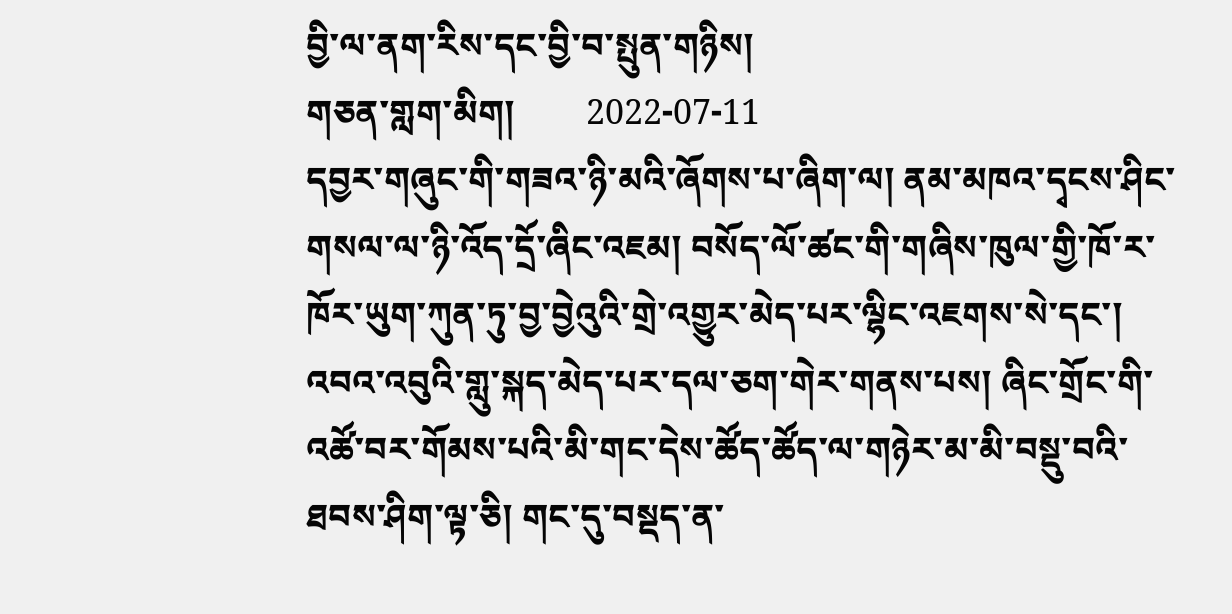བྱི་ལ་ནག་རིས་དང་བྱི་བ་སྤུན་གཉིས།
གཅན་གླག་མིག།        2022-07-11
དབྱར་གཞུང་གི་གཟའ་ཉི་མའི་ཞོགས་པ་ཞིག་ལ། ནམ་མཁའ་དྭངས་ཤིང་གསལ་ལ་ཉི་འོད་དྲོ་ཞིང་འཇམ། བསོད་ལོ་ཚང་གི་གཞིས་ཁུལ་གྱི་ཁོ་ར་ཁོར་ཡུག་ཀུན་ཏུ་བྱ་བྱེའུའི་གྲེ་འགྱུར་མེད་པར་ལྷིང་འཇགས་སེ་དང་། འབའ་འབུའི་གླུ་སྐད་མེད་པར་དལ་ཅག་གེར་གནས་པས། ཞིང་གྲོང་གི་འཚོ་བར་གོམས་པའི་མི་གང་དེས་ཚོད་ཚོད་ལ་གཉེར་མ་མི་བསྡུ་བའི་ཐབས་ཤིག་ལྟ་ཅི། གང་དུ་བསྡད་ན་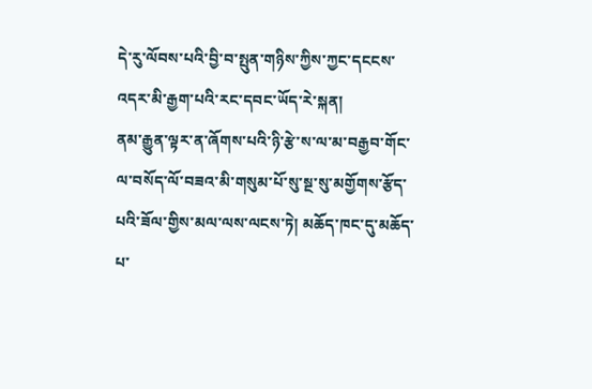དེ་རུ་ལོབས་པའི་བྱི་བ་སྤུན་གཉིས་ཀྱིས་ཀྱང་དངངས་འདར་མི་རྒྱག་པའི་རང་དབང་ཡོད་རེ་སྐན།
ནམ་རྒྱུན་ལྟར་ན་ཞོགས་པའི་ཉི་རྩེ་ས་ལ་མ་བརྒྱབ་གོང་ལ་བསོད་ལོ་བཟའ་མི་གསུམ་པོ་སུ་སྔ་སུ་མགྱོགས་རྩོད་པའི་ཟོལ་གྱིས་མལ་ལས་ལངས་ཏེ། མཆོད་ཁང་དུ་མཆོད་པ་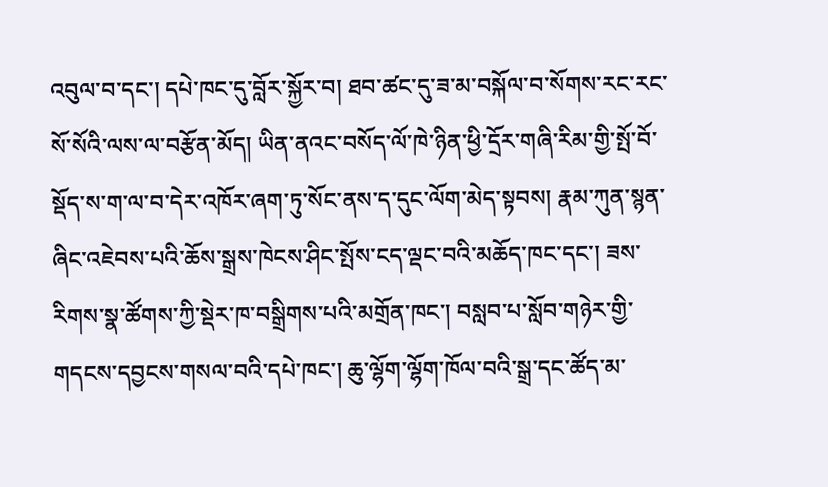འབུལ་བ་དང་། དཔེ་ཁང་དུ་བློར་སྐྱོར་བ། ཐབ་ཚང་དུ་ཟ་མ་བསྐོལ་བ་སོགས་རང་རང་སོ་སོའི་ལས་ལ་བརྩོན་མོད། ཡིན་ནའང་བསོད་ལོ་ཁེ་ཉིན་ཕྱི་དྲོར་གཞི་རིམ་གྱི་སྤོ་བོ་སྡོད་ས་ག་ལ་བ་དེར་འཁོར་ཞག་ཏུ་སོང་ནས་ད་དུང་ལོག་མེད་སྟབས། རྣམ་ཀུན་སྙན་ཞིང་འཇེབས་པའི་ཆོས་སྒྲས་ཁེངས་ཤིང་སྤོས་ངད་ལྡང་བའི་མཆོད་ཁང་དང་། ཟས་རིགས་སྣ་ཚོགས་ཀྱི་སྡེར་ཁ་བསྒྲིགས་པའི་མགྲོན་ཁང་། བསླབ་པ་སློབ་གཉེར་གྱི་གདངས་དབྱངས་གསལ་བའི་དཔེ་ཁང་། ཆུ་ལྷོག་ལྷོག་ཁོལ་བའི་སྒྲ་དང་ཚོད་མ་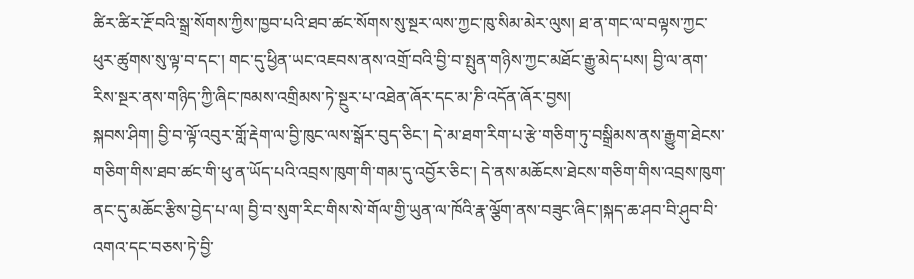ཚིར་ཚིར་རྔོ་བའི་སྒྲ་སོགས་ཀྱིས་ཁྱབ་པའི་ཐབ་ཚང་སོགས་སུ་སྔར་ལས་ཀྱང་ཁུ་སིམ་མེར་ལུས། ཐ་ན་གང་ལ་བལྟས་ཀྱང་ཕུར་ཚུགས་སུ་ལྟ་བ་དང་། གང་དུ་ཕྱིན་ཡང་འཇབས་ནས་འགྲོ་བའི་བྱི་བ་སྤུན་གཉིས་ཀྱང་མཐོང་རྒྱུ་མེད་པས། བྱི་ལ་ནག་རིས་སྔར་ནས་གཉིད་ཀྱི་ཞིང་ཁམས་འགྲིམས་ཏེ་སྔུར་པ་འཐེན་ཞོར་དང་མ་ཎི་འདོན་ཞོར་བྱས།
སྐབས་ཤིག། བྱི་བ་ལྟོ་འབུར་གློ་རྡེག་ལ་བྱི་ཁུང་ལས་སྒོར་བུད་ཅིང་། དེ་མ་ཐག་རིག་པ་རྩེ་གཅིག་ཏུ་བསྒྲིམས་ནས་རྒྱུག་ཐེངས་གཅིག་གིས་ཐབ་ཚང་གི་ཕུ་ན་ཡོད་པའི་འབྲས་ཁུག་གི་གམ་དུ་འབྱོར་ཅིང་། དེ་ནས་མཆོངས་ཐེངས་གཅིག་གིས་འབྲས་ཁུག་ནང་དུ་མཆོང་རྩིས་བྱེད་པ་ལ། བྱི་བ་སུག་རིང་གིས་སེ་གོལ་གྱི་ཡུན་ལ་ཁོའི་རྣ་ལྕོག་ནས་བཟུང་ཞིང་།སྐད་ཆ་ཤབ་བི་ཤུབ་བི་འགའ་དང་བཅས་ཏེ་བྱི་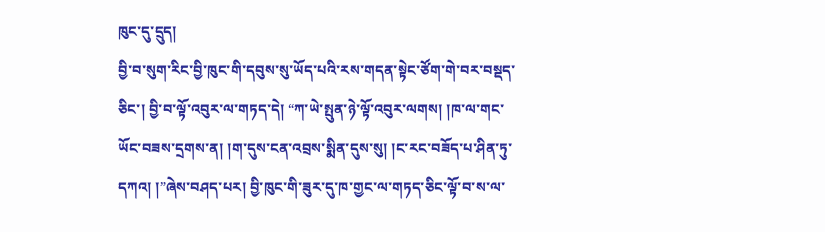ཁུང་དུ་དྲུད།
བྱི་བ་སུག་རིང་བྱི་ཁུང་གི་དབུས་སུ་ཡོད་པའི་རས་གདན་སྟེང་ཙོག་གེ་བར་བསྡད་ཅིང་། བྱི་བ་ལྟོ་འབུར་ལ་གཏད་དེ། “ཀ་ཡེ་སྤུན་ཉེ་ལྟོ་འབུར་ལགས། །ཁ་ལ་གང་ཡོང་བཟས་དྲགས་ན། །ག་དུས་ངན་འབྲས་སྨིན་དུས་སུ། །ང་རང་བཟོད་པ་ཤིན་ཏུ་དཀའ། །”ཞེས་བཤད་པར། བྱི་ཁུང་གི་ཟུར་དུ་ཁ་གྱང་ལ་གཏད་ཅིང་ལྟོ་བ་ས་ལ་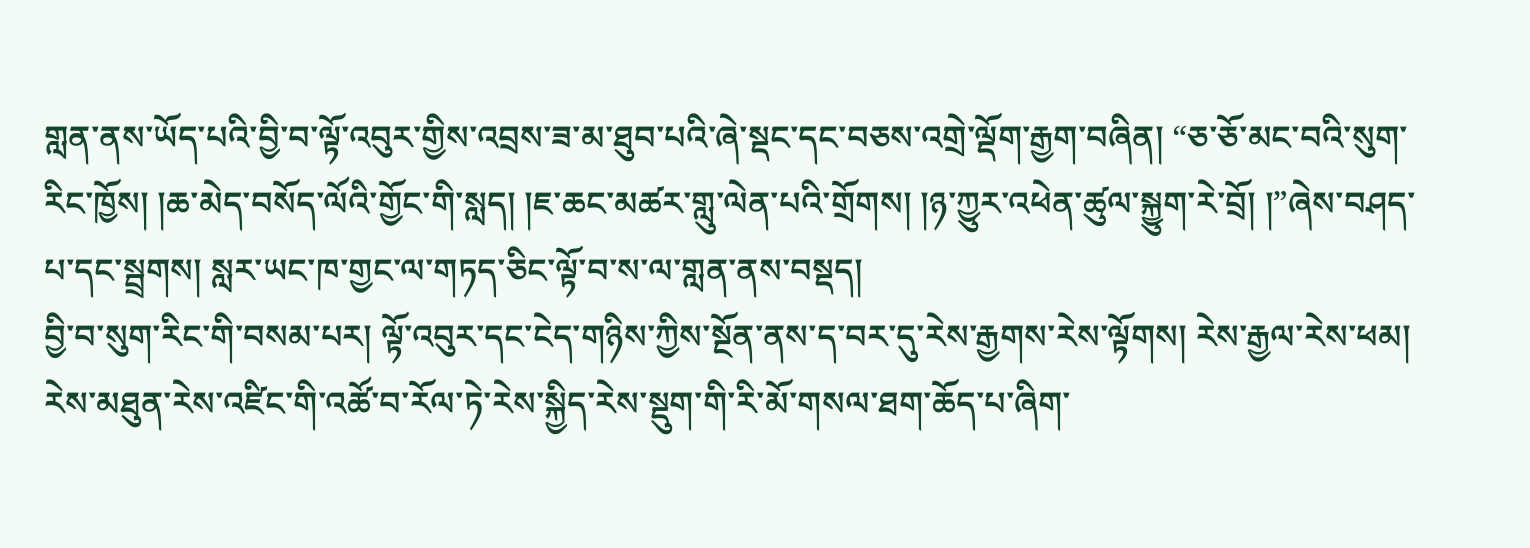གླན་ནས་ཡོད་པའི་བྱི་བ་ལྟོ་འབུར་གྱིས་འབྲས་ཟ་མ་ཐུབ་པའི་ཞེ་སྡང་དང་བཅས་འགྲེ་ལྡོག་རྒྱག་བཞིན། “ཅ་ཅོ་མང་བའི་སུག་རིང་ཁྱོས། །ཆ་མེད་བསོད་ལོའི་གྱོང་གི་སླད། །ཇ་ཆང་མཚར་གླུ་ལེན་པའི་གྲོགས། །ཉ་ཀྱུར་འཕེན་ཚུལ་སྐྱུག་རེ་བྲོ། །”ཞེས་བཤད་པ་དང་སྦྲགས། སླར་ཡང་ཁ་གྱང་ལ་གཏད་ཅིང་ལྟོ་བ་ས་ལ་གླན་ནས་བསྡད།
བྱི་བ་སུག་རིང་གི་བསམ་པར། ལྟོ་འབུར་དང་ངེད་གཉིས་ཀྱིས་སྔོན་ནས་ད་བར་དུ་རེས་རྒྱགས་རེས་ལྟོགས། རེས་རྒྱལ་རེས་ཕམ། རེས་མཐུན་རེས་འཛིང་གི་འཚོ་བ་རོལ་ཏེ་རེས་སྐྱིད་རེས་སྡུག་གི་རི་མོ་གསལ་ཐག་ཆོད་པ་ཞིག་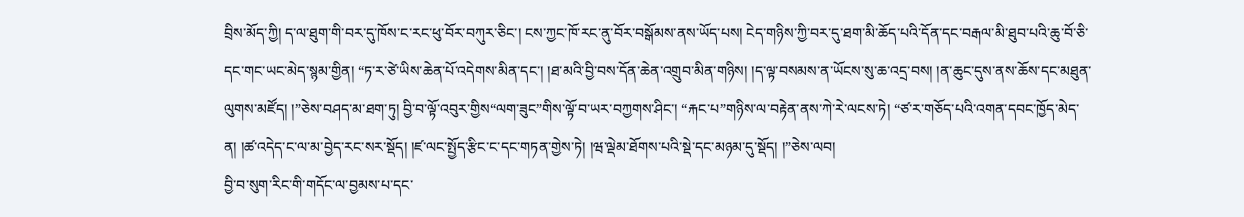བྲིས་མོད་ཀྱི། ད་ལ་ཐུག་གི་བར་དུ་ཁོས་ང་རང་ཕུ་བོར་བཀུར་ཅིང་། ངས་ཀྱང་ཁོ་རང་ནུ་བོར་བསྒོམས་ནས་ཡོད་པས། ངེད་གཉིས་ཀྱི་བར་དུ་ཐག་མི་ཆོད་པའི་དོན་དང་བརྒལ་མི་ཐུབ་པའི་ཆུ་བོ་ཅི་དང་གང་ཡང་མེད་སྙམ་གྱིན། “ཏ་ར་ཙེ་ཡིས་ཆེན་པོ་འདེགས་མིན་དང་། །ཐ་མའི་བྱི་བས་དོན་ཆེན་འགྲུབ་མིན་གཉིས། །ད་ལྟ་བསམས་ན་ཡོངས་སུ་ཆ་འདྲ་བས། །ན་ཆུང་དུས་ནས་ཆོས་དང་མཐུན་ལུགས་མཛོད། །”ཅེས་བཤད་མ་ཐག་ཏུ། བྱི་བ་ལྟོ་འབུར་གྱིས“ལག་ཟུང”གིས་ལྟོ་བ་ཡར་བཀྱགས་ཤིང་། “རྐང་པ”གཉིས་ལ་བརྟེན་ནས་ཀེ་རེ་ལངས་ཏེ། “ཙ་ར་གཅོད་པའི་འགན་དབང་ཁྱོད་མེད་ན། །ཚ་འདེད་ང་ལ་མ་བྱེད་རང་སར་སྡོད། །ཛ་ལང་སྤྱོད་རྩིང་ང་དང་གཏན་གྱེས་ཏེ། །ཝ་ལྡེམ་ཐོགས་པའི་སྡེ་དང་མཉམ་དུ་སྡོད། །”ཅེས་ལབ།
བྱི་བ་སུག་རིང་གི་གདོང་ལ་བྱམས་པ་དང་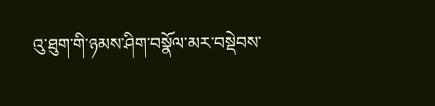འུ་ཐུག་གི་ཉམས་ཤིག་བསྣོལ་མར་བསྡེབས་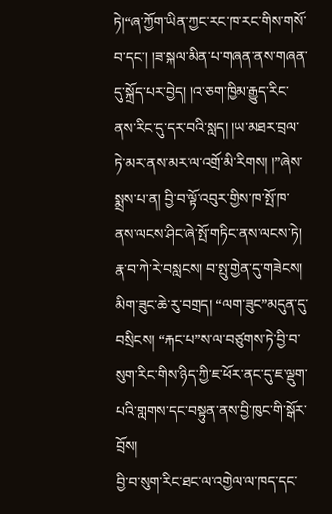ཏེ།“ཞ་ཀྱོག་ཡིན་ཀྱང་རང་ཁ་རང་གིས་གསོ་བ་དང་། །ཟ་སྐལ་མིན་པ་གཞན་ནས་གཞན་དུ་སྐྲོད་པར་བྱེད། །འ་ཅག་ཁྱིམ་རྒྱུད་རིང་ནས་རིང་དུ་དར་བའི་སླད། །ཡ་མཐར་བྲལ་ཏེ་མར་ནས་མར་ལ་འགྲོ་མི་རིགས། །”ཞེས་སྨྲས་པ་ན། བྱི་བ་ལྟོ་འབུར་གྱིས་ཁ་སྤོ་ཁ་ནས་ལངས་ཤིང་ཞེ་སྤོ་གཏིང་ནས་ལངས་ཏེ། རྣ་བ་ཀེ་རེ་བསླངས། བ་སྤུ་གྱེན་དུ་གཟེངས། མིག་ཟུང་ཆེ་རུ་བགྲད། “ལག་ཟུང”མདུན་དུ་བསྲིངས། “རྐང་པ”ས་ལ་བཙུགས་ཏེ་བྱི་བ་སུག་རིང་གིས་ཉིད་ཀྱི་ཇ་ཕོར་ནང་དུ་ཇ་ལྡུག་པའི་གླགས་དང་བསྟུན་ནས་བྱི་ཁུང་གི་སྒོར་བྲོས།
བྱི་བ་སུག་རིང་ཐང་ལ་འགྱེལ་ལ་ཁད་དང་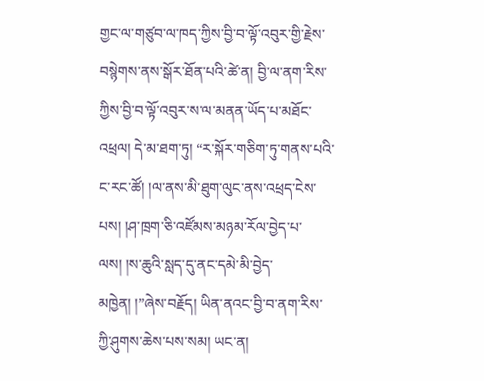གྱང་ལ་གཙུབ་ལ་ཁད་ཀྱིས་བྱི་བ་ལྟོ་འབུར་གྱི་རྗེས་བསྙེགས་ནས་སྒོར་ཐོན་པའི་ཚེ་ན། བྱི་ལ་ནག་རིས་ཀྱིས་བྱི་བ་ལྟོ་འབུར་ས་ལ་མནན་ཡོད་པ་མཐོང་འཕྲལ། དེ་མ་ཐག་ཏུ། “ར་སྐོར་གཅིག་ཏུ་གནས་པའི་ང་རང་ཚོ། །ལ་ནས་མི་ཐུག་ལུང་ནས་འཕྲད་ངེས་པས། །ཤ་ཁྲག་ཅི་འཛོམས་མཉམ་རོལ་བྱེད་པ་ལས། །ས་ཆུའི་སླད་དུ་ནང་དམེ་མི་བྱེད་མཁྱེན། །”ཞེས་བརྗོད། ཡིན་ནའང་བྱི་བ་ནག་རིས་ཀྱི་ཤུགས་ཆེས་པས་སམ། ཡང་ན།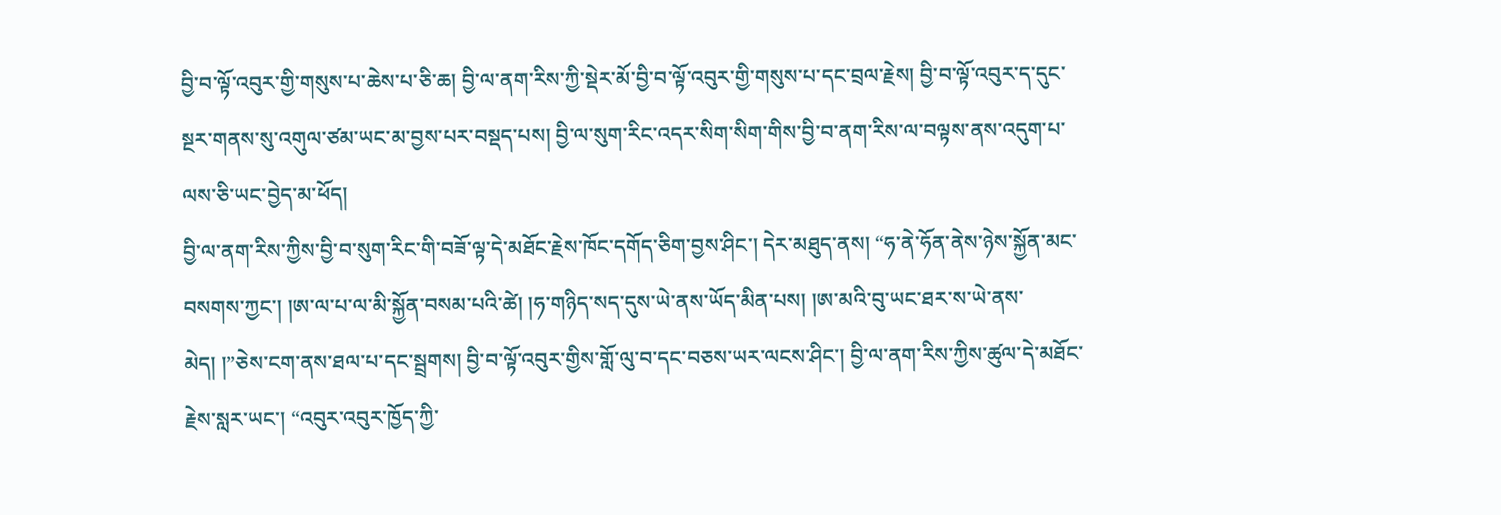བྱི་བ་ལྟོ་འབུར་གྱི་གསུས་པ་ཆེས་པ་ཅི་ཆ། བྱི་ལ་ནག་རིས་ཀྱི་སྡེར་མོ་བྱི་བ་ལྟོ་འབུར་གྱི་གསུས་པ་དང་བྲལ་རྗེས། བྱི་བ་ལྟོ་འབུར་ད་དུང་སྔར་གནས་སུ་འགུལ་ཙམ་ཡང་མ་བྱས་པར་བསྡད་པས། བྱི་ལ་སུག་རིང་འདར་སིག་སིག་གིས་བྱི་བ་ནག་རིས་ལ་བལྟས་ནས་འདུག་པ་ལས་ཅི་ཡང་བྱེད་མ་ཕོད།
བྱི་ལ་ནག་རིས་ཀྱིས་བྱི་བ་སུག་རིང་གི་བཟོ་ལྟ་དེ་མཐོང་རྗེས་ཁོང་དགོད་ཅིག་བྱས་ཤིང་། དེར་མཐུད་ནས། “ཧ་ནེ་ཧོན་ནེས་ཉེས་སྐྱོན་མང་བསགས་ཀྱང་། །ཨ་ལ་པ་ལ་མི་སྐྱོན་བསམ་པའི་ཚེ། །ཧ་གཉིད་སད་དུས་ཡེ་ནས་ཡོད་མིན་པས། །ཨ་མའི་བུ་ཡང་ཐར་ས་ཡེ་ནས་མེད། །”ཅེས་ངག་ནས་ཐལ་པ་དང་སྦྲགས། བྱི་བ་ལྟོ་འབུར་གྱིས་གློ་ལུ་བ་དང་བཅས་ཡར་ལངས་ཤིང་། བྱི་ལ་ནག་རིས་ཀྱིས་ཚུལ་དེ་མཐོང་རྗེས་སླར་ཡང་། “འབུར་འབུར་ཁྱོད་ཀྱི་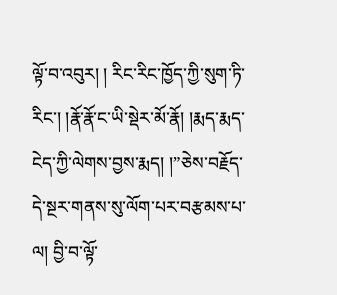ལྟོ་བ་འབུར། ། རིང་རིང་ཁྱོད་ཀྱི་སུག་ཏི་རིང་། །རྣོ་རྣོ་ང་ཡི་སྡེར་མོ་རྣོ། །རྨད་རྨད་ངེད་ཀྱི་ལེགས་བྱས་རྨད། །”ཅེས་བརྗོད་དེ་སྔར་གནས་སུ་ལོག་པར་བརྩམས་པ་ལ། བྱི་བ་ལྟོ་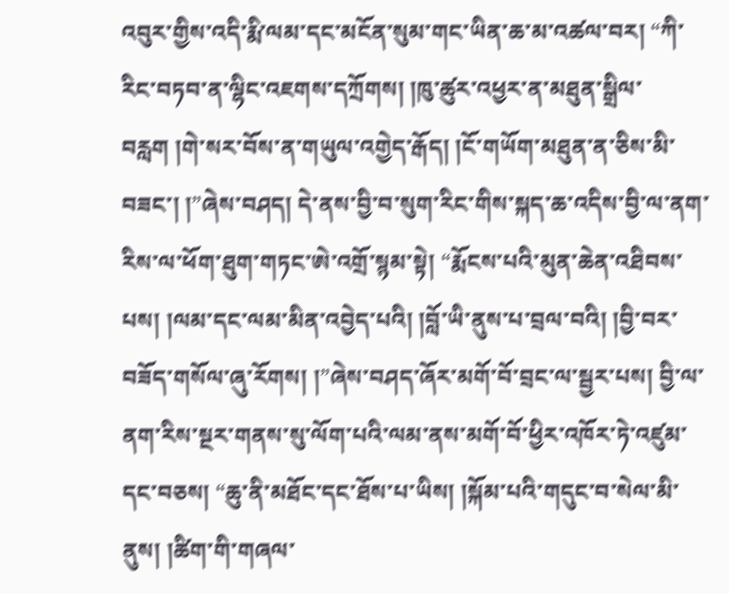འབུར་གྱིས་འདི་རྨི་ལམ་དང་མངོན་སུམ་གང་ཡིན་ཆ་མ་འཚལ་བར། “ཀི་རིང་བཏབ་ན་ལྷིང་འཇགས་དཀྲོགས། །ཁུ་ཚུར་འཕྱར་ན་མཐུན་སྒྲིལ་བརླག །གེ་སར་བོས་ན་གཡུལ་འགྱེད་རྒོད། །ངོ་གཡོག་མཐུན་ན་ཅིས་མི་བཟང་། །”ཞེས་བཤད། དེ་ནས་བྱི་བ་སུག་རིང་གིས་སྐད་ཆ་འདིས་བྱི་ལ་ནག་རིས་ལ་ཕོག་ཐུག་གཏང་ཨེ་འགྲོ་སྙམ་སྟེ། “རྨོངས་པའི་མུན་ཆེན་འཐིབས་པས། །ལམ་དང་ལམ་མིན་འབྱེད་པའི། །བློ་ཡི་ནུས་པ་བྲལ་བའི། །བྱི་བར་བཟོད་གསོལ་ཞུ་རོགས། །”ཞེས་བཤད་ཞོར་མགོ་བོ་བྲང་ལ་སྦྱར་པས། བྱི་ལ་ནག་རིས་སྔར་གནས་སུ་ལོག་པའི་ལམ་ནས་མགོ་བོ་ཕྱིར་འཁོར་ཏེ་འཛུམ་དང་བཅས། “ཆུ་ནི་མཐོང་དང་ཐོས་པ་ཡིས། །སྐོམ་པའི་གདུང་བ་སེལ་མི་ནུས། །ཚིག་གི་གཞལ་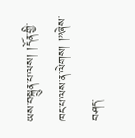ཡས་བསྐྲུན་པ་ལས། །དོན་གྱི་ཁང་པ་ལས་ན་ལེགས། །”ཞེས་བཤད་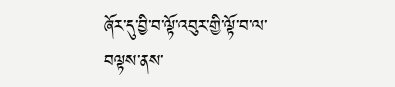ཞོར་དུ་བྱི་བ་ལྟོ་འབུར་གྱི་ལྟོ་བ་ལ་བལྟས་ནས་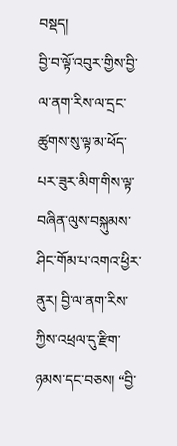བསྡད།
བྱི་བ་ལྟོ་འབུར་གྱིས་བྱི་ལ་ནག་རིས་ལ་དྲང་ཚུགས་སུ་ལྟ་མ་ཕོད་པར་ཟུར་མིག་གིས་ལྟ་བཞིན་ལུས་བསྐུམས་ཤིང་གོམ་པ་འགའ་ཕྱིར་ནུར། བྱི་ལ་ནག་རིས་ཀྱིས་འཕྲལ་དུ་རྫིག་ཉམས་དང་བཅས། “བྱི་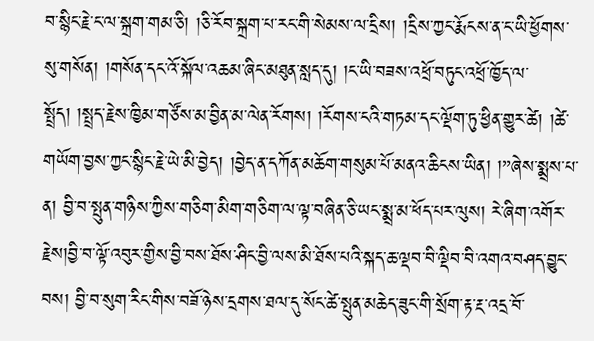བ་སྙིང་རྗེ་ང་ལ་སྐྲག་གམ་ཅི། །ཅི་རོབ་སྐྲག་པ་རང་གི་སེམས་ལ་དྲིས། །དྲིས་ཀྱང་རྨོངས་ན་ང་ཡི་ཕྱོགས་སུ་གསོན། །གསོན་དང་འོ་སྐོལ་འཆམ་ཞིང་མཐུན་སླད་དུ། །ང་ཡི་བཟས་འཕྲོ་བཏུང་འཕྲོ་ཁྱོད་ལ་སྤྲོད། །སྤྲད་རྗེས་ཁྱིམ་གཙོས་མ་བྱིན་མ་ལེན་རོགས། །རོགས་ངའི་གཏམ་དང་ལྡོག་ཏུ་ཕྱིན་གྱུར་ཚེ། །ཚེ་གཡོག་བྱས་ཀྱང་སྙིང་རྗེ་ཡེ་མི་བྱེད། །བྱེད་ན་དཀོན་མཆོག་གསུམ་པོ་མནའ་ཆིངས་ཡིན། །”ཞེས་སྨྲས་པ་ན། བྱི་བ་སྤུན་གཉིས་ཀྱིས་གཅིག་མིག་གཅིག་ལ་ལྟ་བཞིན་ཅི་ཡང་སྨྲ་མ་ཕོད་པར་ལུས། རེ་ཞིག་འགོར་རྗེས།བྱི་བ་ལྟོ་འབུར་གྱིས་བྱི་བས་ཐོས་ཤིང་བྱི་ལས་མི་ཐོས་པའི་སྐད་ཆ་ལྡབ་བི་ལྡིབ་བི་འགའ་བཤད་བྱུང་བས། བྱི་བ་སུག་རིང་གིས་བཟོ་ཉེས་དྲགས་ཐལ་དུ་སོང་ཚེ་སྤུན་མཆེད་ཟུང་གི་སྲོག་རྟ་རྔ་འདྲ་བོ་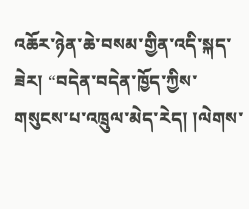འཆོར་ཉེན་ཆེ་བསམ་གྱིན་འདི་སྐད་ཟེར། “བདེན་བདེན་ཁྱོད་ཀྱིས་གསུངས་པ་འཁྲུལ་མེད་རེད། །ལེགས་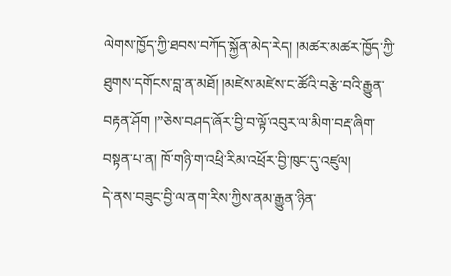ལེགས་ཁྱོད་ཀྱི་ཐབས་བཀོད་སྐྱོན་མེད་རེད། །མཚར་མཚར་ཁྱོད་ཀྱི་ཐུགས་དགོངས་བླ་ན་མཐོ། །མཛེས་མཛེས་ང་ཚོའི་བརྩེ་བའི་རྒྱུན་བརྟན་ཤོག །”ཅེས་བཤད་ཞོར་བྱི་བ་ལྟོ་འབུར་ལ་མིག་བརྡ་ཞིག་བསྟན་པ་ན། ཁོ་གཉི་ག་འཕྲི་རིམ་འཕྲོར་བྱི་ཁུང་དུ་འཛུལ།
དེ་ནས་བཟུང་བྱི་ལ་ནག་རིས་ཀྱིས་ནམ་རྒྱུན་ཉིན་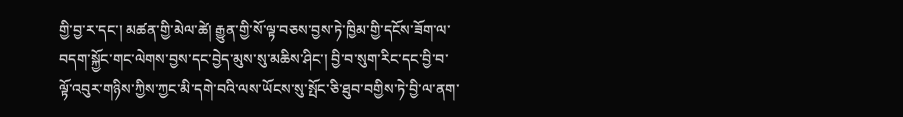གྱི་བྱ་ར་དང་། མཚན་གྱི་མེལ་ཚེ། རྒྱུན་གྱི་སོ་ལྟ་བཅས་བྱས་ཏེ་ཁྱིམ་གྱི་དངོས་ཟོག་ལ་བདག་སྐྱོང་གང་ལེགས་བྱས་དང་བྱེད་མུས་སུ་མཆིས་ཤིང་། བྱི་བ་སུག་རིང་དང་བྱི་བ་ལྟོ་འབུར་གཉིས་ཀྱིས་ཀྱང་མི་དགེ་བའི་ལས་ཡོངས་སུ་སྤོང་ཅི་ཐུབ་བགྱིས་ཏེ་བྱི་ལ་ནག་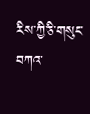རིས་ཀྱི་ཅི་གསུང་བཀའ་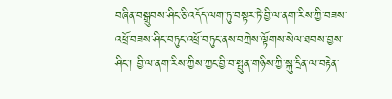བཞིན་བསྒྲུབས་ཤིང་ཅི་འདོད་ལག་ཏུ་བསྟར་ཏེ་བྱི་ལ་ནག་རིས་ཀྱི་བཟས་འཕྲོ་བཟས་ཤིང་བཏུང་འཕྲོ་བཏུང་ནས་བཀྲེས་ལྟོགས་སེལ་ཐབས་བྱས་ཤིང་། བྱི་ལ་ནག་རིས་ཀྱིས་ཀྱང་བྱི་བ་སྤུན་གཉིས་ཀྱི་སྐུ་དྲིན་ལ་བརྟེན་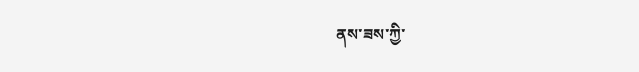ནས་ཟས་ཀྱི་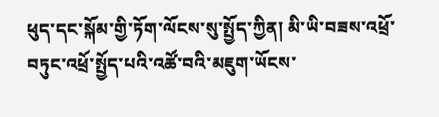ཕུད་དང་སྐོམ་གྱི་ཏོག་ལོངས་སུ་སྤྱོད་ཀྱིན། མི་ཡི་བཟས་འཕྲོ་བཏུང་འཕྲོ་སྤྱོད་པའི་འཚོ་བའི་མཇུག་ཡོངས་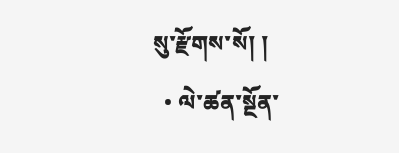སུ་རྫོགས་སོ། །
  • ལེ་ཚན་སྔོན་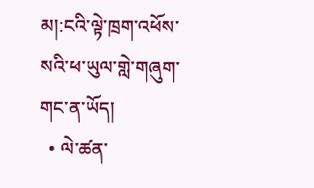མ།:ངའི་ལྟེ་ཁྲག་འཕོས་སའི་ཕ་ཡུལ་གླེ་གཞུག་གང་ན་ཡོད།
  • ལེ་ཚན་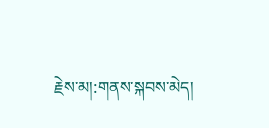རྗེས་མ།:གནས་སྐབས་མེད།